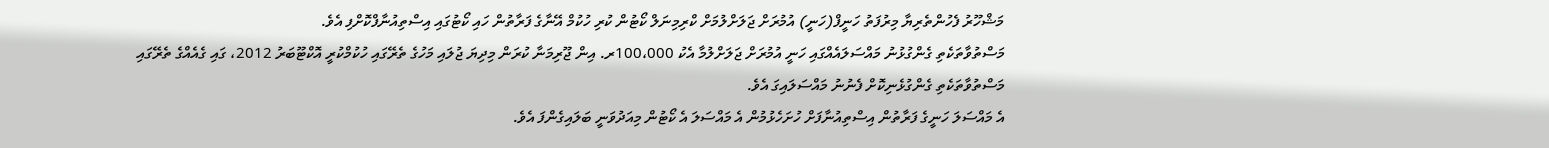މަޝްހޫރު ފެހުންތެރިޔާ މިރުފަތު ހަނީފް(ހަނީ) އުމުރަށް ޖަލަށްލުމަށް ކްރިމިނަލް ކޯޓުން ކުރި ހުކުމް އޭނާގެ ފަރާތުން ހައި ކޯޓުގައި އިސްތިއުނާފްކޮށްފި އެވެ.
މަސްތުވާތަކެތި ގެންގުޅުނު މައްސަލައެއްގައި ހަނީ އުމުރަށް ޖަލަށްލުމާ އެކު 100،000ރ. އިން ޖޫރިމަނާ ކުރަން މިދިޔަ ޖުލައި މަހުގެ ތެރޭގައި ހުކުމްކުރީ އޮކްޓޫބަރު 2012، ގައި ގެއެއްގެ ތެރޭގައި މަސްތުވާތަކެތި ގެންގުޅެނިކޮށް ފެނުނު މައްސަލައިގަ އެވެ.
އެ މައްސަލަ ހަނީގެ ފަރާތުން އިސްތިއުނާފަށް ހުށަހެޅުމުން އެ މައްސަލަ އެ ކޯޓުން މިއަދުވަނީ ބަލައިގެންފަ އެވެ.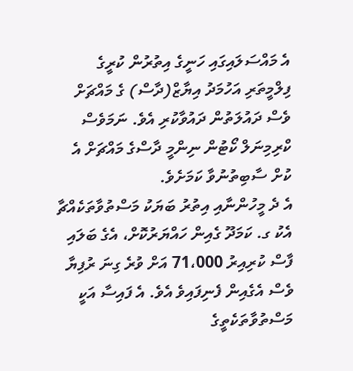އެ މައްސަލައިގައި ހަނީގެ އިތުރުން ކުރީގެ ފިލްމީތަރި އަހުމަދު އިޔާޒް(ދާސް) ގެ މައްޗަށް ވެސް ދައުލަތުން ދައުވާކުރި އެވެ. ނަމަވެސް ކްރިމިނަލް ކޯޓުން ނިންމީ ދާސްގެ މައްޗަށް އެ ކުށް ސާބިތުނުވާ ކަމަށެވެ.
އެ ދެ މީހުންނާއި އިތުރު ބަޔަކު މަސްތުވާތަކެއްޗާ އެކު ގ. ކަމަދޫ ގެއިން ހައްޔަރުކޮށް، އެގެ ބަލައި ފާސް ކުރިއިރު 71،000 އަށް ވުރެ ގިނަ ރުފިޔާ ވެސް އެގެއިން ފެނިފައިވެ އެވެ. އެ ފައިސާ އަކީ މަސްތުވާތަކެތީގެ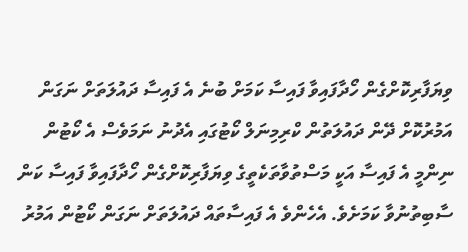ވިޔަފާރިކޮށްގެން ހޯދާފައިވާ ފައިސާ ކަމަށް ބުނެ އެ ފައިސާ ދައުލަތަށް ނަގަން އަމުރުކޮށް ދޭން ދައުލަތުން ކްރިމިނަލް ކޯޓުގައި އެދުނު ނަމަވެސް އެ ކޯޓުން ނިންމީ އެ ފައިސާ އަކީ މަސްތުވާތަކެތީގެ ވިޔަފާރިކޮށްގެން ހޯދާފައިވާ ފައިސާ ކަން ސާބިތުނުވާ ކަމަށެވެ. އެހެންވެ އެ ފައިސާތައް ދައުލަތަށް ނަގަން ކޯޓުން އަމުރު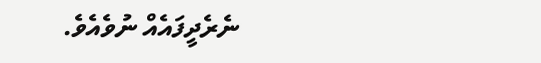ނެރެދީފައެއް ނުވެއެވެ.